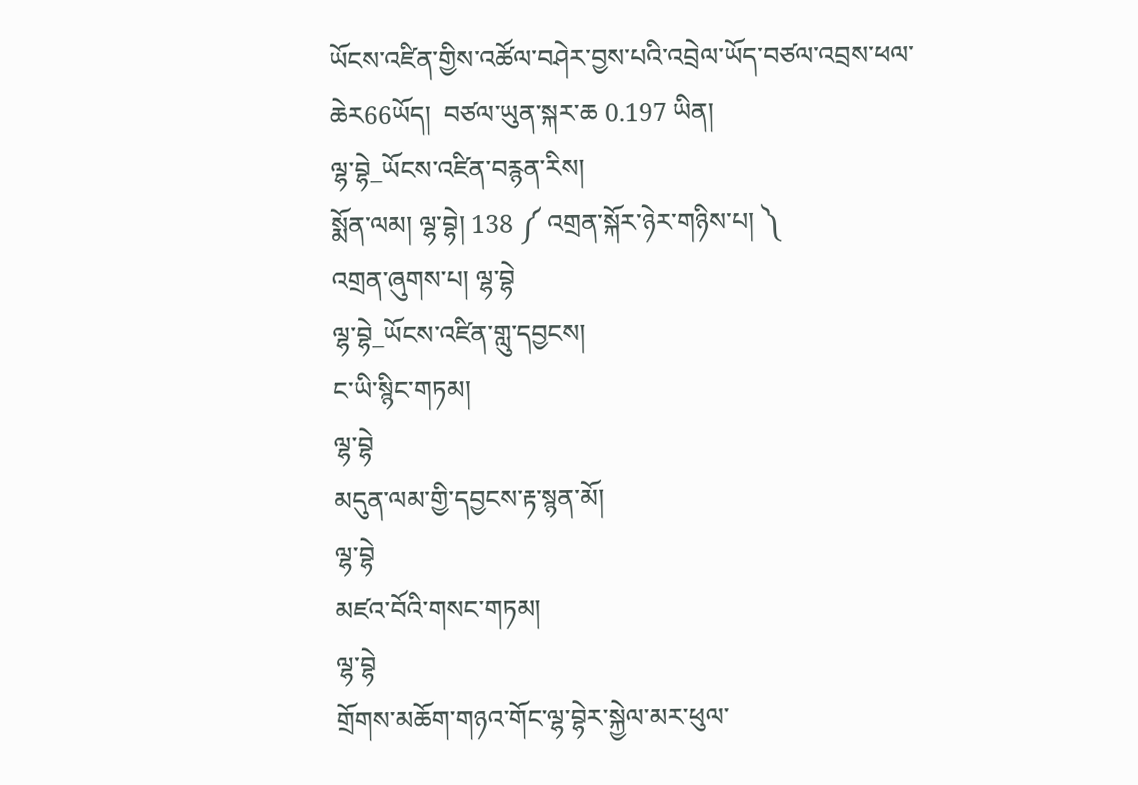ཡོངས་འཛིན་གྱིས་འཚོལ་བཤེར་བྱས་པའི་འབྲེལ་ཡོད་བཙལ་འབྲས་ཕལ་ཆེར66ཡོད།  བཙལ་ཡུན་སྐར་ཆ 0.197 ཡིན།
ལྷ་བྷེ_ཡོངས་འཛིན་བརྙན་རིས།
སྨོན་ལམ། ལྷ་བྷེ། 138 ༼ འགྲན་སྐོར་ཉེར་གཉིས་པ། ༽
འགྲན་ཞུགས་པ། ལྷ་བྷེ
ལྷ་བྷེ_ཡོངས་འཛིན་གླུ་དབྱངས།
ང་ཡི་སྙིང་གཏམ།
ལྷ་བྷེ
མདུན་ལམ་གྱི་དབྱངས་རྟ་སྙན་མོ།
ལྷ་བྷེ
མཛའ་བོའི་གསང་གཏམ།
ལྷ་བྷེ
གྲོགས་མཆོག་གཉའ་གོང་ལྷ་བྷེར་སྐྱེལ་མར་ཕུལ་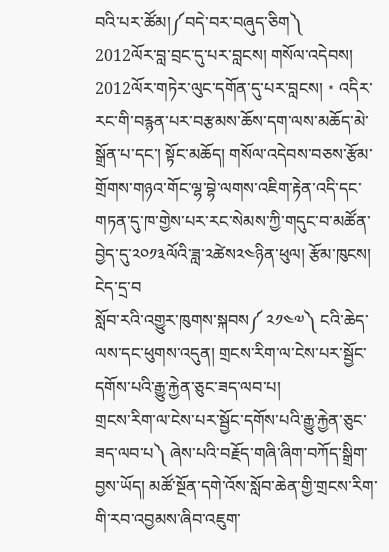བའི་པར་ཚོམ།༼བདེ་བར་བཞུད་ཅིག༽
2012ལོར་བླ་བྲང་དུ་པར་བླངས། གསོལ་འདེབས། 2012ལོར་གཏེར་ལུང་དགོན་དུ་པར་བླངས།﹡འདིར་རང་གི་བརྙན་པར་བརྩམས་ཆོས་དག་ལས་མཆོད་མེ་སྒྲོན་པ་དང་། སྟོང་མཆོད། གསོལ་འདེབས་བཅས་རྩོམ་གྲོགས་གཉའ་གོང་ལྷ་བྷེ་ལགས་འཇིག་རྟེན་འདི་དང་གཏན་དུ་ཁ་གྱེས་པར་རང་སེམས་ཀྱི་གདུང་བ་མཚོན་བྱེད་དུ་༢༠༡༣ལོའི་ཟླ་༢ཚེས༢༤ཉིན་ཕུལ། རྩོམ་ཁུངས། ངེད་དྲ་བ
སློབ་རའི་འགྱུར་ཁུགས་སྐབས༼ ༢༡༤༧༽ ངའི་ཆེད་ལས་དང་ཕུགས་འདུན། གྲངས་རིག་ལ་ངེས་པར་སྦྱོང་དགོས་པའི་རྒྱུ་རྐྱེན་ཅུང་ཟད་ལབ་པ།
གྲངས་རིག་ལ་ངེས་པར་སྦྱོང་དགོས་པའི་རྒྱུ་རྐྱེན་ཅུང་ཟད་ལབ་པ༽ ཞེས་པའི་བརྗོད་གཞི་ཞིག་བཀོད་སྒྲིག་བྱས་ཡོད། མཚོ་སྔོན་དགེ་འོས་སློབ་ཆེན་གྱི་གྲངས་རིག་གི་རབ་འབྱམས་ཞིབ་འཇུག་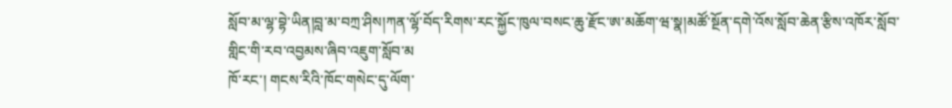སློབ་མ་ལྷ་བྷེ་ཡིན།བླ་མ་བཀྲ་ཤིས།ཀན་ལྷོ་བོད་རིགས་རང་སྐྱོང་ཁུལ་བསང་ཆུ་རྫོང་ཨ་མཆོག་ཝ་སྣ།མཚོ་སྔོན་དགེ་འོས་སློབ་ཆེན་རྩིས་འཁོར་སློབ་གླིང་གི་རབ་འབྱམས་ཞིབ་འཇུག་སློབ་མ
ཁོ་རང་། གངས་རིའི་ཁོང་གསེང་དུ་ལོག་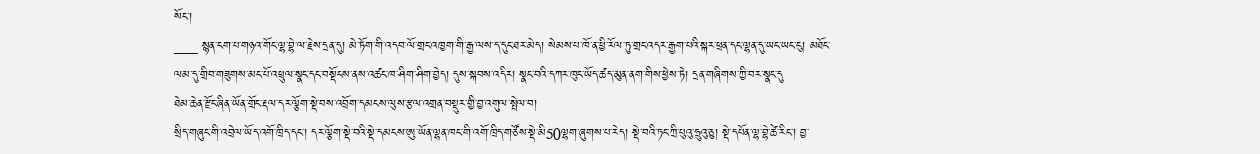སོང་།
___ སྙན་ངག་པ་གཉའ་གོང་ལྷ་བྷེ་ལ་རྗེས་དྲན་དུ། མེ་ཏོག་གི་འདབ་ལོ་གྲང་འཁྱག་གི་རྒྱ་ལས་ད་དུང་ཐར་མེད། སེམས་པ་ཁོ་ན་ཕྱི་རོལ་ཏུ་གྲང་འདར་རྒྱག་པའི་སྐར་ཕྲན་དང་ལྷན་དུ་ཡང་ཡང་ངུ། མཐོང་ལམ་དུ་གྲིབ་གཟུགས་མང་པོ་འཕྲུལ་སྣང་དང་བསྡོངས་ནས་འཚང་ཁ་ཤིག་ཤིག་བྱེད། དུས་སྐབས་འདིར། སྣང་བའི་དཀར་ཁུང་ཡོད་ཚད་མུན་ནག་གིས་ཕྱེས་ཏེ། དྲན་གཞིགས་ཀྱི་བར་སྣང་དུ
ཐེམ་ཆེན་རྫོང་ཞིན་ཡོན་གྲོང་རྡལ་དར་ལྕོག་སྡེ་བས་འབྲོག་དམངས་ལུས་རྩལ་འགྲན་བསྡུར་གྱི་བྱ་འགུལ་སྤེལ་བ།
སྲིད་གཞུང་གི་འབྲེལ་ཡོད་འགོ་ཁྲིད་དང་། དར་ལྕོག་སྡེ་བའི་སྡེ་དམངས་ཨུ་ཡོན་ལྷན་ཁང་གི་འགོ་ཁྲིད་གཙོས་སྡེ་མི50ལྷག་ཞུགས་པ་རེད། སྡེ་བའི་ཏང་ཀྲི་པུའུ་ཧྲུའུ་ཅུ། སྡེ་དཔོན་ལྷ་བྷེ་ཚེ་རིང་། བྱ་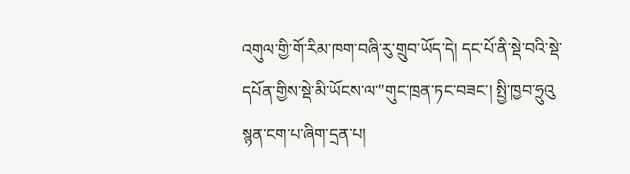འགུལ་གྱི་གོ་རིམ་ཁག་བཞི་རུ་གྲུབ་ཡོད་དེ། དང་པོ་ནི་སྡེ་བའི་སྡེ་དཔོན་གྱིས་སྡེ་མི་ཡོངས་ལ་"གུང་ཁྲན་ཏང་བཟང་། སྤྱི་ཁྱབ་ཧྲུའུ
སྙན་ངག་པ་ཞིག་དྲན་པ།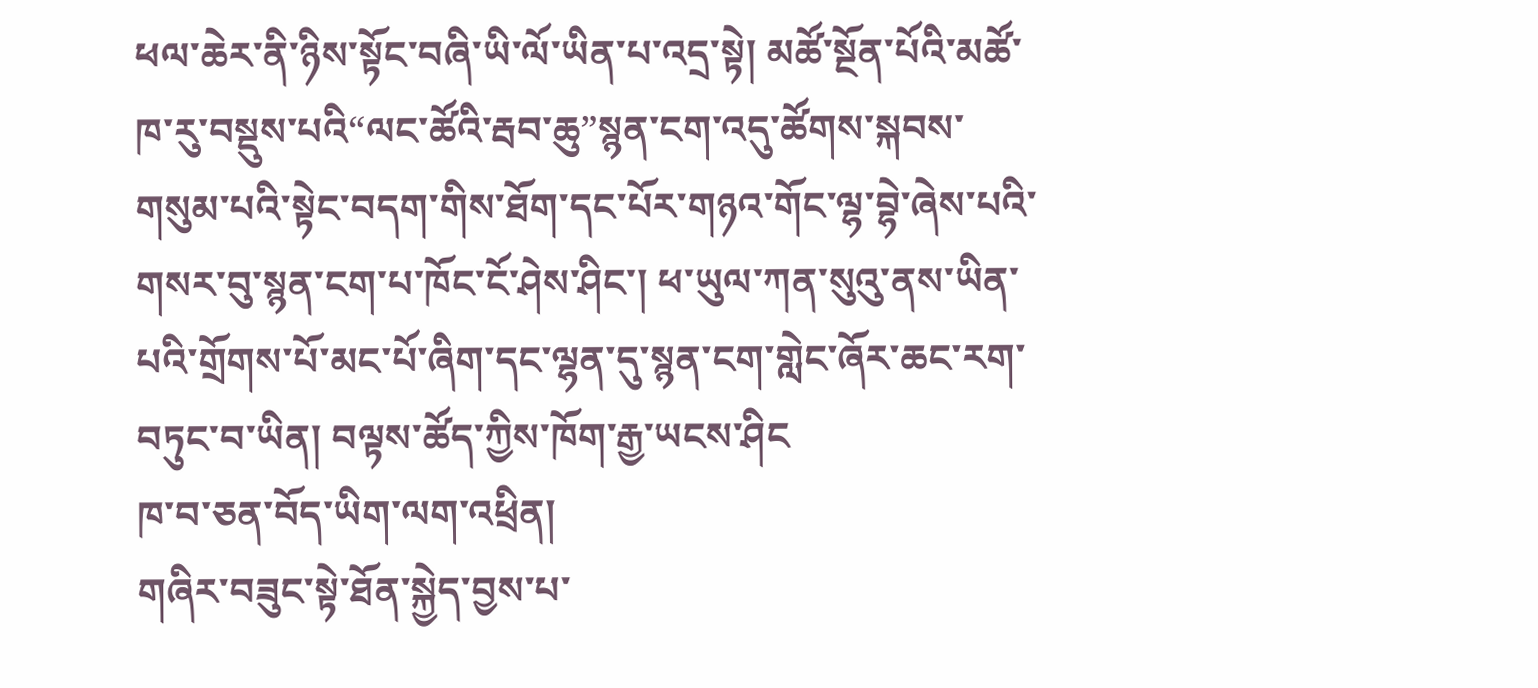ཕལ་ཆེར་ནི་ཉིས་སྟོང་བཞི་ཡི་ལོ་ཡིན་པ་འདྲ་སྟེ། མཚོ་སྔོན་པོའི་མཚོ་ཁ་རུ་བསྡུས་པའི“ལང་ཚོའི་རྦབ་ཆུ”སྙན་ངག་འདུ་ཚོགས་སྐབས་གསུམ་པའི་སྟེང་བདག་གིས་ཐོག་དང་པོར་གཉའ་གོང་ལྷ་བྷེ་ཞེས་པའི་གསར་བུ་སྙན་ངག་པ་ཁོང་ངོ་ཤེས་ཤིང་། ཕ་ཡུལ་ཀན་སུའུ་ནས་ཡིན་པའི་གྲོགས་པོ་མང་པོ་ཞིག་དང་ལྷན་དུ་སྙན་ངག་གླེང་ཞོར་ཆང་རག་བཏུང་བ་ཡིན། བལྟས་ཚོད་ཀྱིས་ཁོག་རྒྱ་ཡངས་ཤིང
ཁ་བ་ཅན་བོད་ཡིག་ལག་འཕྲིན།
གཞིར་བཟུང་སྟེ་ཐོན་སྐྱེད་བྱས་པ་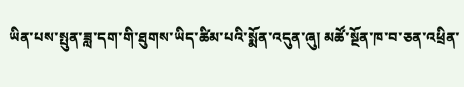ཡིན་པས་སྤུན་ཟླ་དག་གི་ཐུགས་ཡིད་ཚིམ་པའི་སྨོན་འདུན་ཞུ། མཚོ་སྔོན་ཁ་བ་ཅན་འཕྲིན་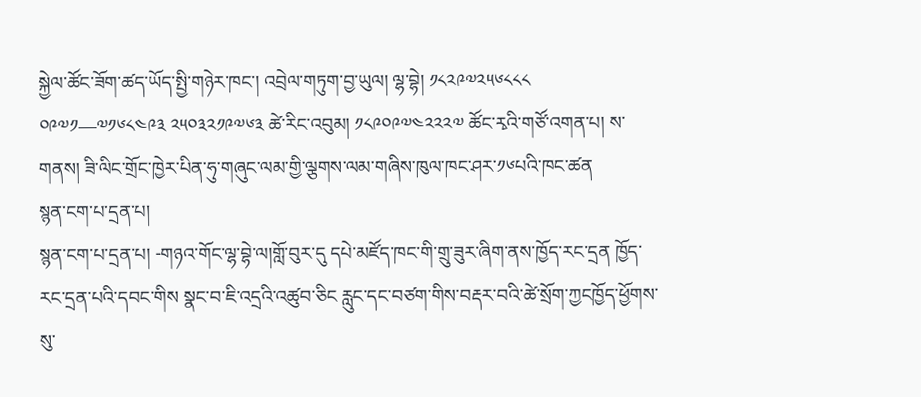སྐྱེལ་ཚོང་ཟོག་ཚད་ཡོད་སྤྱི་གཉེར་ཁང་། འབྲེལ་གཏུག་བྱ་ཡུལ། ལྷ་བྷེ། ༡༨༢༩༧༢༥༦༨༨༨ ༠༩༧༡—༧༡༦༨༤༩༣ ༢༥༠༣༢༡༩༧༦༣ ཚེ་རིང་འབུམ། ༡༨༩༠༩༧༤༢༢༢༧ ཚོང་རྭའི་གཙོ་འགན་པ། ས་གནས། ཟི་ལིང་གྲོང་ཁྱེར་པིན་ཧུ་གཞུང་ལམ་གྱི་ལྕགས་ལམ་གཞིས་ཁུལ་ཁང་ཤར་༡༦པའི་ཁང་ཚན
སྙན་ངག་པ་དྲན་པ།
སྙན་ངག་པ་དྲན་པ། -གཉའ་གོང་ལྷ་བྷེ་ལ།གློ་བུར་དུ དཔེ་མཛོད་ཁང་གི་གྲུ་ཟུར་ཞིག་ནས་ཁྱོད་རང་དྲན ཁྱོད་རང་དྲན་པའི་དབང་གིས སྣང་བ་ཇི་འདྲའི་འཚུབ་ཅིང རླུང་དང་བཙག་གིས་བརྡར་བའི་ཚེ་སྲོག་ཀྱངཁྱོད་ཕྱོགས་སུ་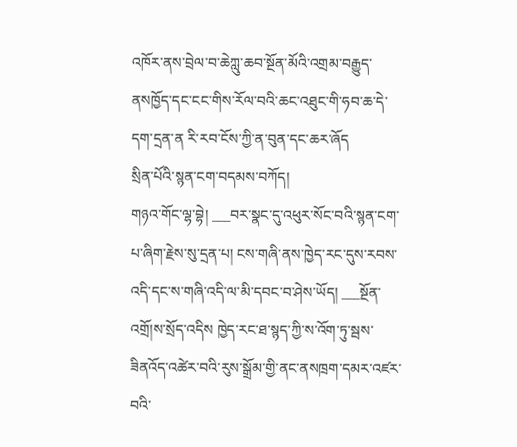འཁོར་ནས་བྲེལ་བ་ཆེཀླུ་ཆབ་སྔོན་མོའི་འགྲམ་བརྒྱུད་ནསཁྱོད་དང་ངང་གིས་རོལ་བའི་ཆང་འཐུང་གི་ཧབ་ཆ་དེ་དག་དྲན་ན རི་རབ་ངོས་ཀྱི་ན་བུན་དང་ཆར་ཞོད
སྲིན་པོའི་སྙན་ངག་བདམས་བཀོད།
གཉའ་གོང་ལྷ་བྷེ། ___བར་སྣང་དུ་འཕུར་སོང་བའི་སྙན་ངག་པ་ཞིག་རྗེས་སུ་དྲན་པ། ངས་གཞི་ནས་ཁྱེད་རང་དུས་རབས་འདི་དང་ས་གཞི་འདི་ལ་མི་དབང་བ་ཤེས་ཡོད། ___སྔོན་འགྲོ།ས་སྲོད་འདིས ཁྱེད་རང་ཐ་སྙད་ཀྱི་ས་འོག་ཏུ་སྦས་ཟིནའོད་འཚེར་བའི་རུས་སྒྲོམ་གྱི་ནང་ནསཁྲག་དམར་འཛར་བའི་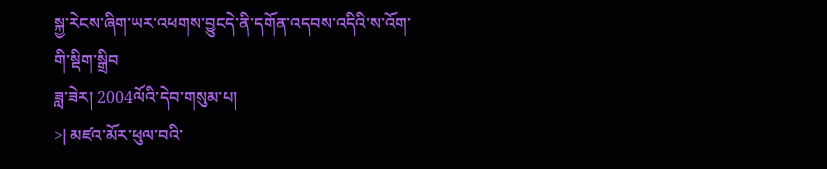སྐྱ་རེངས་ཞིག་ཡར་འཕགས་བྱུངདེ་ནི་དགོན་འདབས་འདིའི་ས་འོག་གི་སྡིག་སྒྲིབ
ཟླ་ཟེར། 2004ལོའི་དེབ་གསུམ་པ།
>| མཛའ་མོར་ཕུལ་བའི་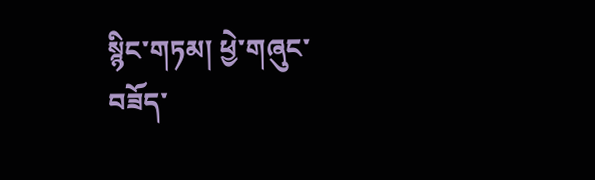སྙིང་གཏམ། ཕྱེ་གཞུང་བཟོད་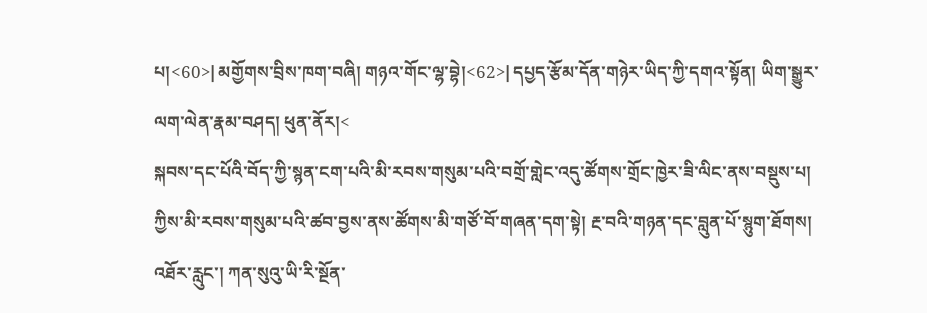པ།<60>| མགྱོགས་བྲིས་ཁག་བཞི། གཉའ་གོང་ལྷ་བྷེ།<62>| དཔྱད་རྩོམ་དོན་གཉེར་ཡིད་ཀྱི་དགའ་སྟོན། ཡིག་སྒྱུར་ལག་ལེན་རྣམ་བཤད། ཕུན་ནོར།<
སྐབས་དང་པོའི་བོད་ཀྱི་སྙན་ངག་པའི་མི་རབས་གསུམ་པའི་བགྲོ་གླེང་འདུ་ཚོགས་གྲོང་ཁྱེར་ཟི་ལིང་ནས་བསྡུས་པ།
ཀྱིས་མི་རབས་གསུམ་པའི་ཚབ་བྱས་ནས་ཚོགས་མི་གཙོ་བོ་གཞན་དག་སྟེ། རྔ་བའི་གཉན་དང་བླུན་པོ་སྙུག་ཐོགས། འཐོར་རླུང་། ཀན་སུའུ་ཡི་རི་སྔོན་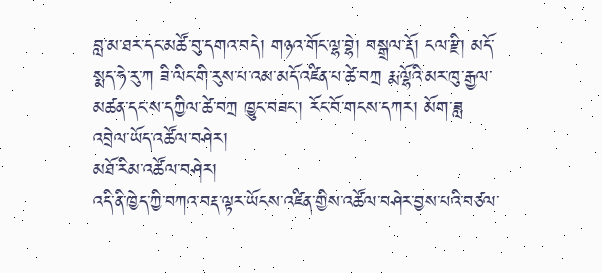བླ་མ་ཐར་དང་མཚོ་བུ་དགའ་བདེ། གཉའ་གོང་ལྷ་བྷེ། བསྒྲལ་རྡོ། ངལ་རྫི། མདོ་སྨད་ཧེ་རུ་ཀ ཟི་ལིང་གི་རུས་པ་འམ་མདོ་འཛིན་པ་ཚེ་བཀྲ རྨ་ལྷོའི་མར་ཁུ་རྒྱལ་མཚན་དང་ས་དཀྱིལ་ཚེ་བཀྲ ཁྱུང་བཟང་། རོང་བོ་གངས་དཀར། མོག་ཟླ
འབྲེལ་ཡོད་འཚོལ་བཤེར།
མཐོ་རིམ་འཚོལ་བཤེར།
འདི་ནི་ཁྱེད་ཀྱི་བཀའ་བརྡ་ལྟར་ཡོངས་འཛིན་གྱིས་འཚོལ་བཤེར་བྱས་པའི་བཙལ་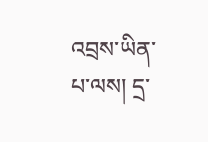འབྲས་ཡིན་པ་ལས། དྲ་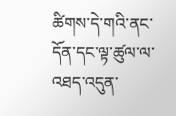ཚིགས་དེ་གའི་ནང་དོན་དང་ལྟ་ཚུལ་ལ་འཐད་འདུན་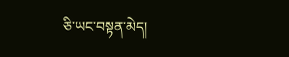ཅི་ཡང་བསྟན་མེད།